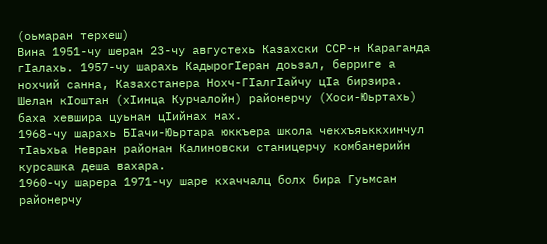(оьмаран терхеш)
Вина 1951-чу шеран 23-чу августехь Казахски ССР-н Караганда гIалахь. 1957-чу шарахь КадырогIеран доьзал, берриге а нохчий санна, Казахстанера Нохч-ГIалгIайчу цIа бирзира. Шелан кIоштан (хIинца Курчалойн) районерчу (Хоси-Юьртахь) баха хевшира цуьнан цIийнах нах.
1968-чу шарахь БIачи-Юьртара юккъера школа чекхъяьккхинчул тIаьхьа Невран районан Калиновски станицерчу комбанерийн курсашка деша вахара.
1960-чу шарера 1971-чу шаре кхаччалц болх бира Гуьмсан районерчу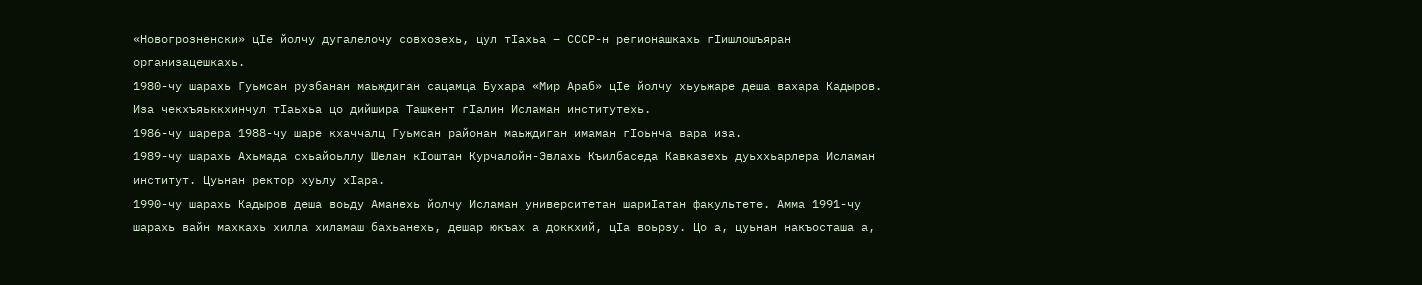«Новогрозненски» цIе йолчу дугалелочу совхозехь, цул тIахьа – СССР-н регионашкахь гIишлошъяран организацешкахь.
1980-чу шарахь Гуьмсан рузбанан маьждиган сацамца Бухара «Мир Араб» цIе йолчу хьуьжаре деша вахара Кадыров. Иза чекхъяьккхинчул тIаьхьа цо дийшира Ташкент гIалин Исламан институтехь.
1986-чу шарера 1988-чу шаре кхаччалц Гуьмсан районан маьждиган имаман гIоьнча вара иза.
1989-чу шарахь Ахьмада схьайоьллу Шелан кIоштан Курчалойн-Эвлахь Къилбаседа Кавказехь дуьххьарлера Исламан институт. Цуьнан ректор хуьлу хIара.
1990-чу шарахь Кадыров деша воьду Аманехь йолчу Исламан университетан шариIатан факультете. Амма 1991-чу шарахь вайн махкахь хилла хиламаш бахьанехь, дешар юкъах а доккхий, цIа воьрзу. Цо а, цуьнан накъосташа а,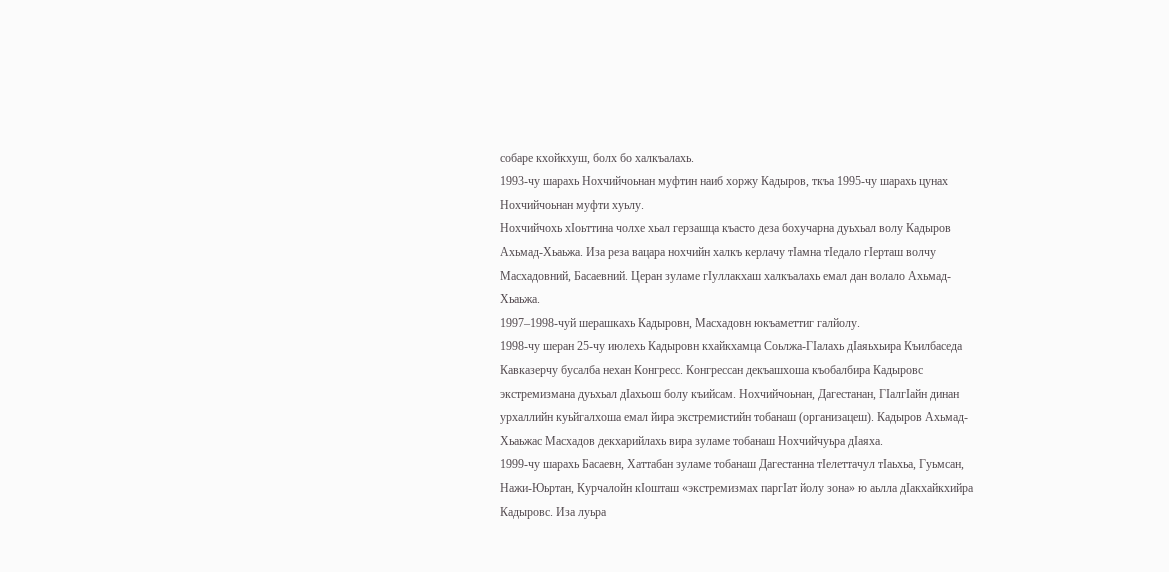собаре кхойкхуш, болх бо халкъалахь.
1993-чу шарахь Нохчийчоьнан муфтин наиб хоржу Кадыров, ткъа 1995-чу шарахь цунах Нохчийчоьнан муфти хуьлу.
Нохчийчохь хIоьттина чолхе хьал герзашца къасто деза бохучарна дуьхьал волу Кадыров Ахьмад-Хьаьжа. Иза реза вацара нохчийн халкъ керлачу тIамна тIедало гIерташ волчу Масхадовний, Басаевний. Церан зуламе гIуллакхаш халкъалахь емал дан волало Ахьмад-Хьаьжа.
1997–1998-чуй шерашкахь Кадыровн, Масхадовн юкъаметтиг галйолу.
1998-чу шеран 25-чу июлехь Кадыровн кхайкхамца Соьлжа-ГIалахь дIаяьхьира Къилбаседа Кавказерчу бусалба нехан Конгресс. Конгрессан декъашхоша къобалбира Кадыровс экстремизмана дуьхьал дIахьош болу къийсам. Нохчийчоьнан, Дагестанан, ГIалгIайн динан урхаллийн куьйгалхоша емал йира экстремистийн тобанаш (организацеш). Кадыров Ахьмад-Хьаьжас Масхадов декхарийлахь вира зуламе тобанаш Нохчийчуьра дIаяха.
1999-чу шарахь Басаевн, Хаттабан зуламе тобанаш Дагестанна тIелеттачул тIаьхьа, Гуьмсан, Нажи-Юьртан, Курчалойн кIошташ «экстремизмах паргIат йолу зона» ю аьлла дIакхайкхийра Кадыровс. Иза луьра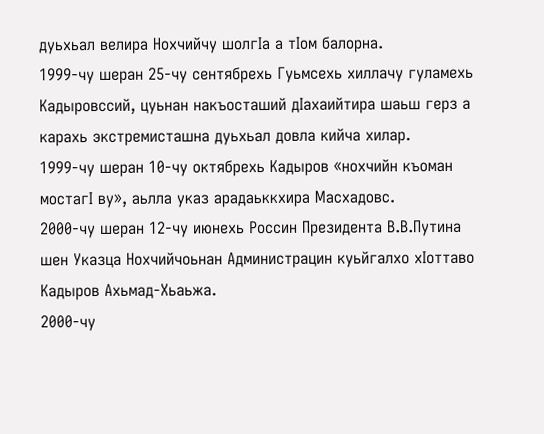дуьхьал велира Нохчийчу шолгIа а тIом балорна.
1999-чу шеран 25-чу сентябрехь Гуьмсехь хиллачу гуламехь Кадыровссий, цуьнан накъосташий дIахаийтира шаьш герз а карахь экстремисташна дуьхьал довла кийча хилар.
1999-чу шеран 10-чу октябрехь Кадыров «нохчийн къоман мостагI ву», аьлла указ арадаьккхира Масхадовс.
2000-чу шеран 12-чу июнехь Россин Президента В.В.Путина шен Указца Нохчийчоьнан Администрацин куьйгалхо хIоттаво Кадыров Ахьмад-Хьаьжа.
2000-чу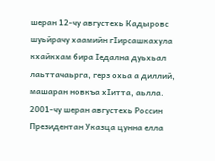шеран 12-чу августехь Кадыровс шуьйрачу хаамийн гIирсашкахула кхайкхам бира Iедална дуьхьал лаьттачаьрга, герз охьа а диллий, машаран новкъа хIитта, аьлла.
2001-чу шеран августехь Россин Президентан Указца цунна елла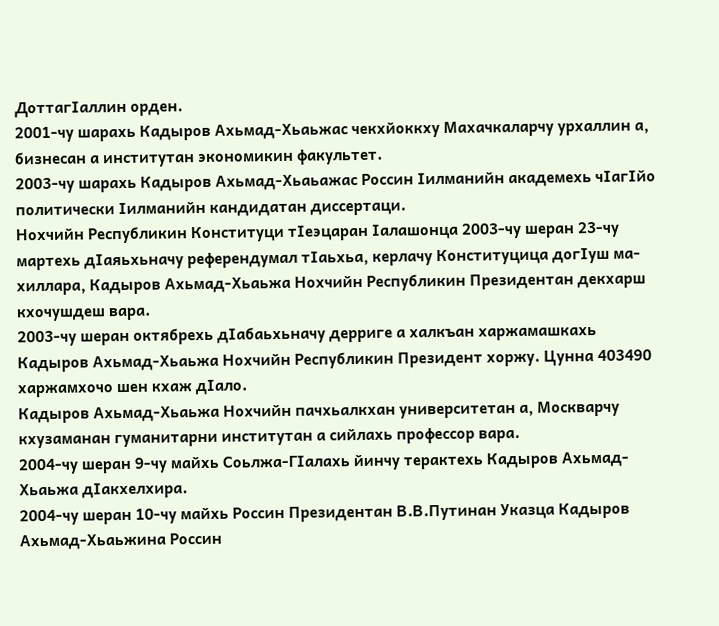ДоттагIаллин орден.
2001-чу шарахь Кадыров Ахьмад-Хьаьжас чекхйоккху Махачкаларчу урхаллин а, бизнесан а институтан экономикин факультет.
2003-чу шарахь Кадыров Ахьмад-Хьаьажас Россин Iилманийн академехь чIагIйо политически Iилманийн кандидатан диссертаци.
Нохчийн Республикин Конституци тIеэцаран Iалашонца 2003-чу шеран 23-чу мартехь дIаяьхьначу референдумал тIаьхьа, керлачу Конституцица догIуш ма-хиллара, Кадыров Ахьмад-Хьаьжа Нохчийн Республикин Президентан декхарш кхочушдеш вара.
2003-чу шеран октябрехь дIабаьхьначу дерриге а халкъан харжамашкахь Кадыров Ахьмад-Хьаьжа Нохчийн Республикин Президент хоржу. Цунна 403490 харжамхочо шен кхаж дIало.
Кадыров Ахьмад-Хьаьжа Нохчийн пачхьалкхан университетан а, Москварчу кхузаманан гуманитарни институтан а сийлахь профессор вара.
2004-чу шеран 9-чу майхь Соьлжа-ГIалахь йинчу терактехь Кадыров Ахьмад-Хьаьжа дIакхелхира.
2004-чу шеран 10-чу майхь Россин Президентан В.В.Путинан Указца Кадыров Ахьмад-Хьаьжина Россин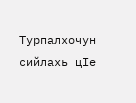Турпалхочун сийлахь цIе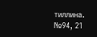тиллина.
№94, 21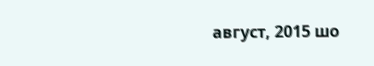август, 2015 шо